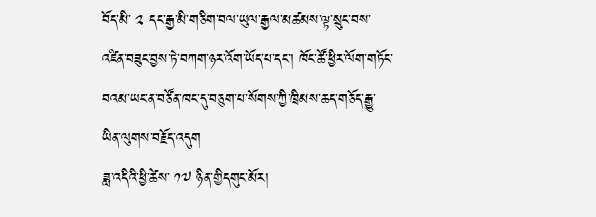བོད་མི་ ༢ དང་རྒྱ་མི་གཅིག་བལ་ཡུལ་རྒྱལ་མཚམས་ལྟ་སྲུང་བས་འཛིན་བཟུང་བྱས་ཏེ་བཀག་ཉར་འོག་ཡོད་པ་དང་། ཁོང་ཚོ་ཕྱིར་ལོག་གཏོང་བའམ་ཡང་ན་བཙོན་ཁང་དུ་བཅུག་པ་སོགས་ཀྱི་ཁྲིམས་ཆད་གཅོད་རྒྱུ་ཡིན་ལུགས་བརྗོད་འདུག
ཟླ་འདིའི་ཕྱི་ཚེས་ ༡༧ ཉིན་གྱིདགུང་མོར།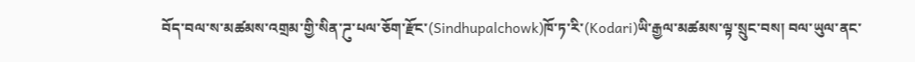བོད་བལ་ས་མཚམས་འགྲམ་གྱི་སིན་ཌུ་པལ་ཅོག་རྫོང་(Sindhupalchowk)ཁོ་ཏ་རི་(Kodari)ཡི་རྒྱལ་མཚམས་ལྟ་སྲུང་བས། བལ་ཡུལ་ནང་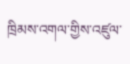ཁྲིམས་འགལ་གྱིས་འཛུལ་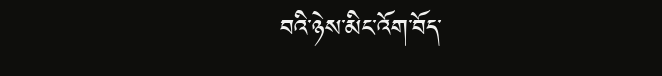བའི་ཉེས་མིང་འོག་བོད་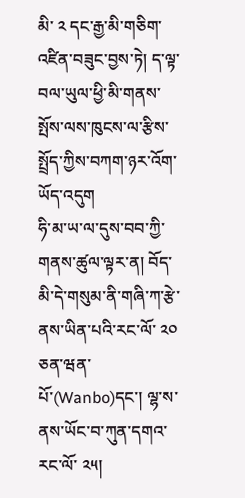མི་ ༢ དང་རྒྱ་མི་གཅིག་འཛིན་བཟུང་བྱས་ཏེ། ད་ལྟ་བལ་ཡུལ་ཕྱི་མི་གནས་སྤོས་ལས་ཁུངས་ལ་རྩིས་སྤྲོད་ཀྱིས་བཀག་ཉར་འོག་ཡོད་འདུག
ཧི་མ་ཡ་ལ་དུས་བབ་ཀྱི་གནས་ཚུལ་ལྟར་ན། བོད་མི་དེ་གསུམ་ནི་གཞི་ཀ་རྩེ་ནས་ཡིན་པའི་རང་ལོ་ ༢༠ ཅན་ཝན་པོ་(Wanbo)དང་། ལྷ་ས་ནས་ཡོང་བ་ཀུན་དགའ་རང་ལོ་ ༢༥།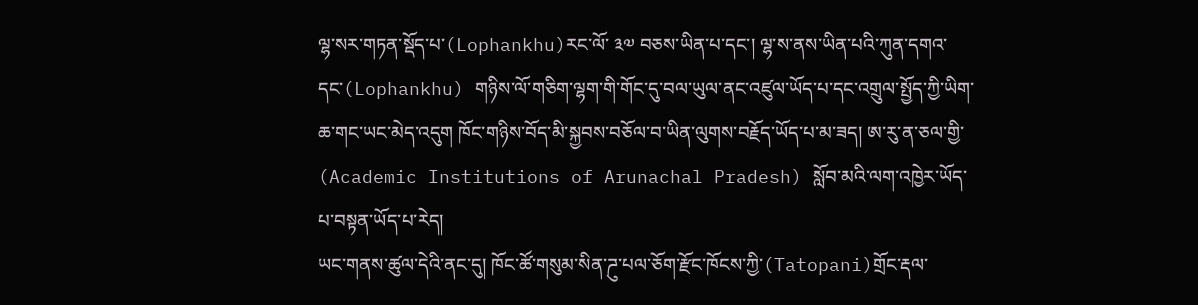ལྷ་སར་གཏན་སྡོད་པ་(Lophankhu)རང་ལོ་ ༣༧ བཅས་ཡིན་པ་དང་། ལྷ་ས་ནས་ཡིན་པའི་ཀུན་དགའ་དང་(Lophankhu) གཉིས་ལོ་གཅིག་ལྷག་གི་གོང་དུ་བལ་ཡུལ་ནང་འཛུལ་ཡོད་པ་དང་འགྲུལ་སྤྱོད་ཀྱི་ཡིག་ཆ་གང་ཡང་མེད་འདུག ཁོང་གཉིས་བོད་མི་སྐྱབས་བཅོལ་བ་ཡིན་ལུགས་བརྗོད་ཡོད་པ་མ་ཟད། ཨ་རུ་ན་ཅལ་གྱི་ (Academic Institutions of Arunachal Pradesh) སློབ་མའི་ལག་འཁྱེར་ཡོད་པ་བསྟན་ཡོད་པ་རེད།
ཡང་གནས་ཚུལ་དེའི་ནང་དུ། ཁོང་ཚོ་གསུམ་སིན་ཌུ་པལ་ཅོག་རྫོང་ཁོངས་ཀྱི་(Tatopani)གྲོང་རྡལ་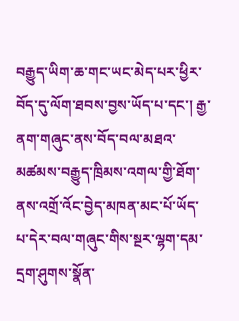བརྒྱུད་ཡིག་ཆ་གང་ཡང་མེད་པར་ཕྱིར་བོད་དུ་ལོག་ཐབས་བྱས་ཡོད་པ་དང་། རྒྱ་ནག་གཞུང་ནས་བོད་བལ་མཐའ་མཚམས་བརྒྱུད་ཁྲིམས་འགལ་གྱི་ཐོག་ནས་འགྲོ་འོང་བྱེད་མཁན་མང་པོ་ཡོད་པ་དེར་བལ་གཞུང་གིས་སྔར་ལྷག་དམ་དྲག་ཤུགས་སྣོན་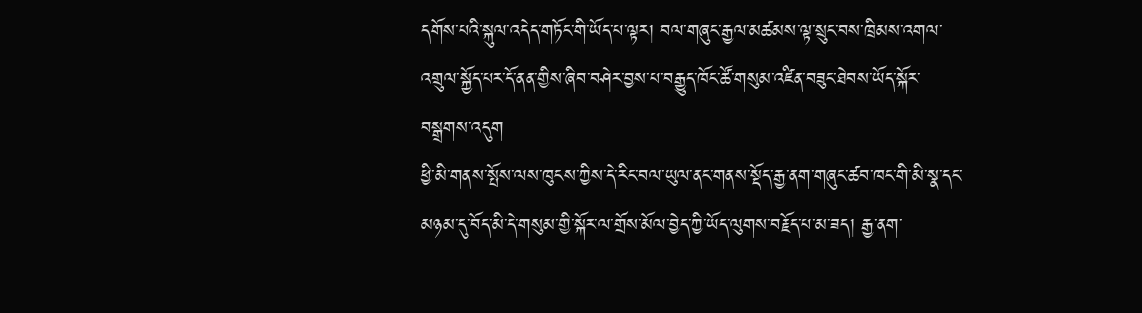དགོས་པའི་སྐུལ་འདེད་གཏོང་གི་ཡོད་པ་ལྟར། བལ་གཞུང་རྒྱལ་མཚམས་ལྟ་སྲུང་བས་ཁྲིམས་འགལ་འགྲུལ་སྐྱོད་པར་དོ་ནན་གྱིས་ཞིབ་བཤེར་བྱས་པ་བརྒྱུད་ཁོང་ཚོ་གསུམ་འཛིན་བཟུང་ཐེབས་ཡོད་སྐོར་བསྒྲགས་འདུག
ཕྱི་མི་གནས་སྤོས་ལས་ཁུངས་ཀྱིས་དེ་རིང་བལ་ཡུལ་ནང་གནས་སྡོད་རྒྱ་ནག་གཞུང་ཚབ་ཁང་གི་མི་སྣ་དང་མཉམ་དུ་བོད་མི་དེ་གསུམ་གྱི་སྐོར་ལ་གྲོས་མོལ་བྱེད་ཀྱི་ཡོད་ལུགས་བརྗོད་པ་མ་ཟད། རྒྱ་ནག་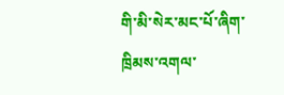གི་མི་སེར་མང་པོ་ཞིག་ཁྲིམས་འགལ་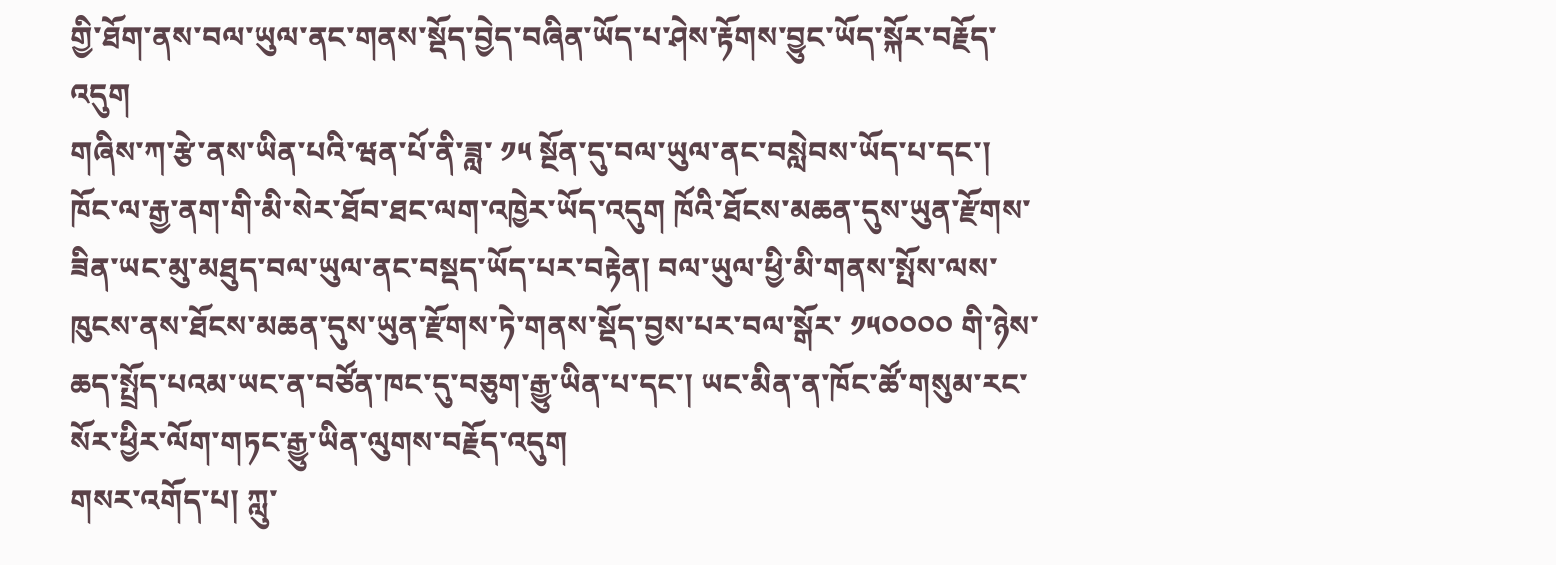གྱི་ཐོག་ནས་བལ་ཡུལ་ནང་གནས་སྡོད་བྱེད་བཞིན་ཡོད་པ་ཤེས་རྟོགས་བྱུང་ཡོད་སྐོར་བརྗོད་འདུག
གཞིས་ཀ་རྩེ་ནས་ཡིན་པའི་ཝན་པོ་ནི་ཟླ་ ༡༥ སྔོན་དུ་བལ་ཡུལ་ནང་བསླེབས་ཡོད་པ་དང་། ཁོང་ལ་རྒྱ་ནག་གི་མི་སེར་ཐོབ་ཐང་ལག་འཁྱེར་ཡོད་འདུག ཁོའི་ཐོངས་མཆན་དུས་ཡུན་རྫོགས་ཟིན་ཡང་མུ་མཐུད་བལ་ཡུལ་ནང་བསྡད་ཡོད་པར་བརྟེན། བལ་ཡུལ་ཕྱི་མི་གནས་སྤོས་ལས་ཁུངས་ནས་ཐོངས་མཆན་དུས་ཡུན་རྫོགས་ཏེ་གནས་སྡོད་བྱས་པར་བལ་སྒོར་ ༡༥༠༠༠༠ གི་ཉེས་ཆད་སྤྲོད་པའམ་ཡང་ན་བཙོན་ཁང་དུ་བཅུག་རྒྱུ་ཡིན་པ་དང་། ཡང་མིན་ན་ཁོང་ཚོ་གསུམ་རང་སོར་ཕྱིར་ལོག་གཏང་རྒྱུ་ཡིན་ལུགས་བརྗོད་འདུག
གསར་འགོད་པ། ཀླུ་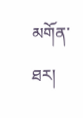མགོན་ཐར།